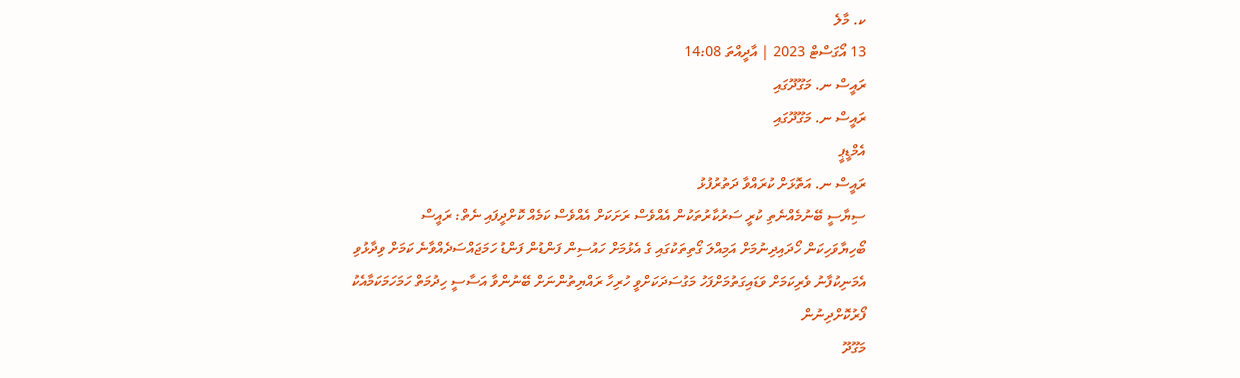ކ. މާލެ
13 އޯގަސްޓް 2023 | އާދީއްތަ 14:08
ރައީސް ނ. މަގޫދޫގައި
ރައީސް ނ. މަގޫދޫގައި
އެމްޑީޕީ
ރައީސް ނ. އަތޮޅަށް ކުރައްވާ ދަތުރުފުޅު
ސިޔާސީ ބޭނުމެއްނެތި ކުރީ ސަރުކާރުތަކުން އެއްވެސް ރަށަކަށް އެއްވެސް ކަމެއް ކޮށްދީފައި ނެތް: ރައީސް
ބޯހިޔާވަހިކަން ހޯދައިދިނުމަށް އަމިއްލަ ގޯތިތަކުގައި ގެ އެޅުމަށް ހައުސިން ފަންޑުން ފަންޑު ހަމަޖައްސަދެއްވާނެ ކަމަށް ވިދާޅުވި
އެމަނިކުފާނު ވެރިކަމަށް ވަޑައިގަތުމަށްފަހު މަގުސަދަކަށްވީ ހުރިހާ ރައްޔިތުންނަށް ބޭނުންވާ އަސާސީ ހިދުމަތް ހަމަހަމަކަމާއެކު ފޯރުކޮށްދިނުން
މަގޫދޫ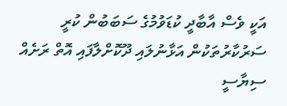އަކީ ވެސް އާބާދީ ކުޑަވުމުގެ ސަބަބުން ކުރީ ސަރުކާރުތަކުން އަޅާނުލައި ދޫކޮށްލާފައި އޮތް ރަށެއް
ސިޔާސީ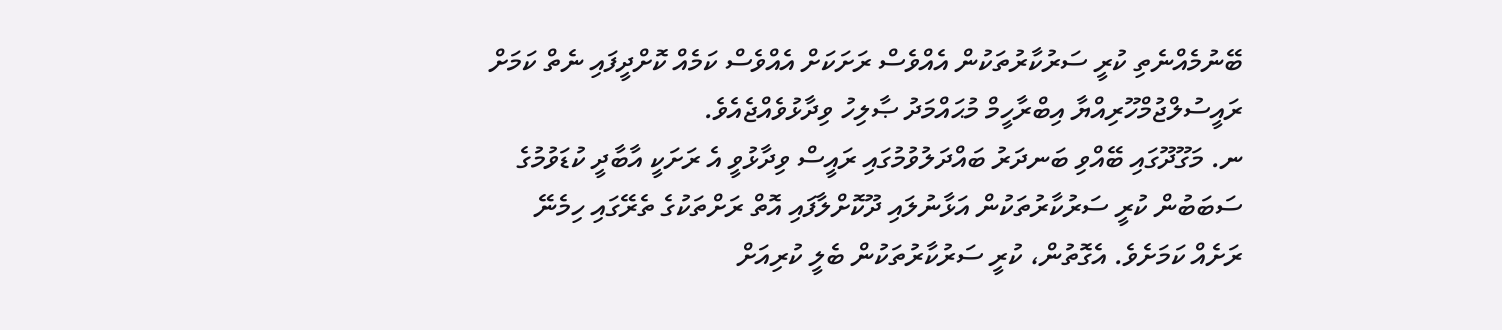ބޭނުމެއްނެތި ކުރީ ސަރުކާރުތަކުން އެއްވެސް ރަށަކަށް އެއްވެސް ކަމެއް ކޮށްދީފައި ނެތް ކަމަށް ރައީސުލްޖުމްހޫރިއްޔާ އިބްރާހީމް މުޙައްމަދު ޞާލިހު ވިދާޅުވެއްޖެއެވެ.
ނ. މަގޫދޫގައި ބޭއްވި ބަނދަރު ބައްދަލުވުމުގައި ރައީސް ވިދާޅުވީ އެ ރަށަކީ އާބާދީ ކުޑަވުމުގެ ސަބަބުން ކުރީ ސަރުކާރުތަކުން އަޅާނުލައި ދޫކޮށްލާފައި އޮތް ރަށްތަކުގެ ތެރޭގައި ހިމެނޭ ރަށެއް ކަމަށެވެ. އެގޮތުން، ކުރީ ސަރުކާރުތަކުން ބެލީ ކުރިއަށް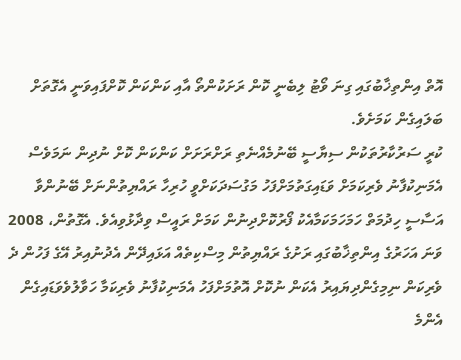އޮތް އިންތިޚާބުގައި ގިނަ ވޯޓު ލިބެނީ ކޮން ރަށަކުންތޯ އާއި ކަންކަން ކޮށްފައިވަނީ އެގޮތަށް ބަލައިގެން ކަމަށެވެ.
ކުރީ ސަރުކާރުތަކުން ސިޔާސީ ބޭނުމެއްނެތި ރަށްރަށަށް ކަންކަން ކޮށް ނުދިން ނަމަވެސް އެމަނިކުފާނު ވެރިކަމަށް ވަޑައިގަތުމަށްފަހު މަގުސަދަކަށްވީ ހުރިހާ ރައްޔިތުންނަށް ބޭނުންވާ އަސާސީ ހިދުމަތް ހަމަހަމަކަމާއެކު ފޯރުކޮށްދިނުން ކަމަށް ރައީސް ވިދާޅުވިއެވެ. އެގޮތުން، 2008 ވަނަ އަހަރުގެ އިންތިޚާބުގައި ރަށުގެ ރައްޔިތުން މިސްކިތެއް އަޅައިދޭން އެދުނުއިރު އޭގެ ފަހުން ދެ ވެރިކަން ނިމިގެންދިޔައިރު އެކަން ނުކޮށް އޮތުމަށްފަހު އެމަނިކުފާނު ވެރިކަމާ ހަވާލުވެވަޑައިގެން އެންމެ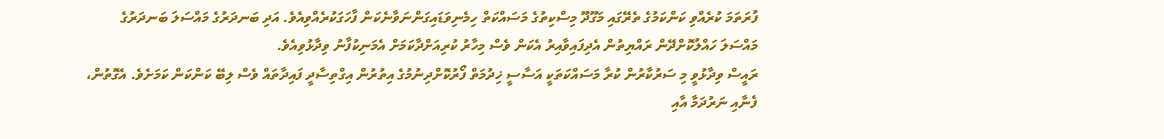ފުރަތަމަ ކުރެއްވި ކަންކަމުގެ ތެރޭގައި މަގޫދޫ މިސްކިތުގެ މަސައްކަތް ހިމެނިވަޑައިގަންނަވާނެކަން ފާހަގަކުރެއްވިއެވެ. އަދި ބަނދަރުގެ މައްސަލަ ބަނދަރުގެ މައްސަލަ ހައްލުކޮށްދޭން ރައްޔިތުން އެދިފައިވާއިރު އެކަން ވެސް މިހާރު ކުރިއަށްދާކަމަށް އެމަނިކުފާނު ވިދާޅުވިއެވެ.
ރައީސް ވިދާޅުވީ މި ސަރުކާރުން ކުރާ މަސައްކަތަކީ އަސާސީ ޚިދުމަތް ފޯރުކޮށްދިނުމުގެ އިތުރުން އިގްތިސާދީ ފައިދާތައް ވެސް ލިބޭ ކަންކަން ކަމަށެވެ. އެގޮތުން، ފެނާއި ނަރުދަމާ އާއި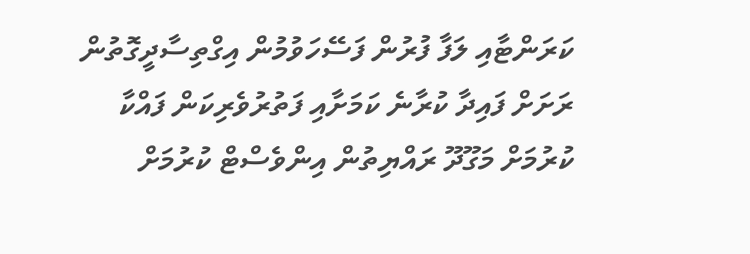ކަރަންޓާއި ލަފާ ފުރުން ފަސޭހަވުމުން އިގްތިސާދީގޮތުން ރަށަށް ފައިދާ ކުރާނެ ކަމަށާއި ފަތުރުވެރިކަން ފައްކާ ކުރުމަށް މަގޫދޫ ރައްޔިތުން އިންވެސްޓް ކުރުމަށް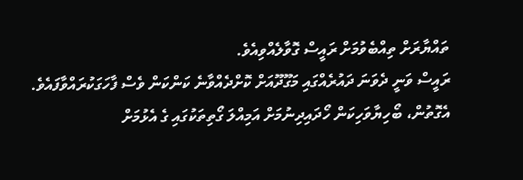ތައްޔާރަށް ތިއްބެވުމަށް ރައީސް ގޮވާލެއްވިއެވެ.
ރައީސް ވަނީ ދެވަނަ ދައުރެއްގައި މަގޫދޫއަށް ކޮށްދެއްވާނެ ކަންކަން ވެސް ފާހަގަކުރައްވާފައެވެ. އެގޮތުން، ބޯހިޔާވަހިކަން ހޯދައިދިނުމަށް އަމިއްލަ ގޯތިތަކުގައި ގެ އެޅުމަށް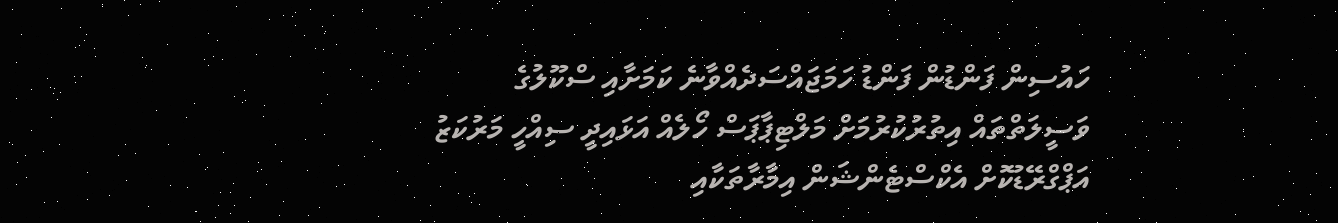ހައުސިން ފަންޑުން ފަންޑު ހަމަޖައްސަދެއްވާނެ ކަމަށާއި ސްކޫލުގެ ވަސީލަތްތައް އިތުރުކުރުމަށް މަލްޓިޕާޕަސް ހޯލެއް އަޅައިދީ ސިއްހީ މަރުކަޒު އަޕްގްރޭޑުކޮށް އެކްސްޓެންޝަން އިމާރާތަކާއި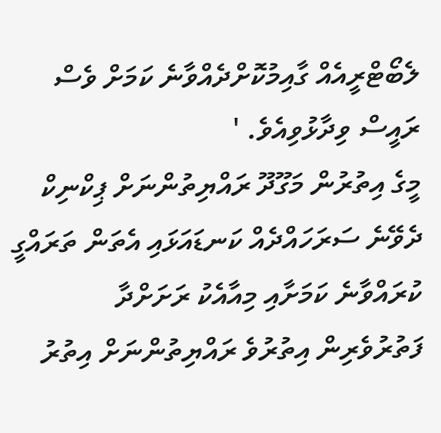ލެބޯޓްރީއެއް ގާއިމުކޮށްދެއްވާނެ ކަމަށް ވެސް ރައީސް ވިދާޅުވިއެވެ. '
މީގެ އިތުރުން މަގޫދޫ ރައްޔިތުންނަށް ޕިކްނިކް ދެވޭނެ ސަރަހައްދެއް ކަނޑައަޅައި އެތަން ތަރައްގީ ކުރައްވާނެ ކަމަށާއި މިއާއެކު ރަށަށްދާ ފަތުރުވެރިން އިތުރުވެ ރައްޔިތުންނަށް އިތުރު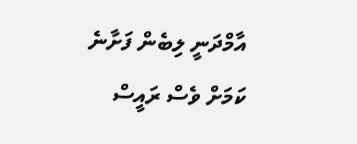އާމްދަނީ ލިބެން ފަށާނެ ކަމަށް ވެސް ރައީސް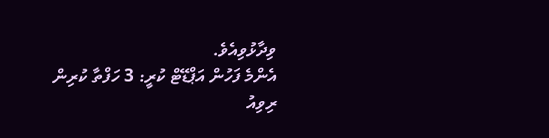ވިދާޅުވިއެވެ.
އެންމެ ފަހުން އަޕްޑޭޓް ކުރީ: 3 ހަފްތާ ކުރިން
ރިވިއު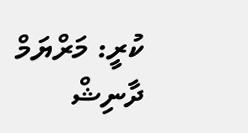ކުރީ: މަރްޔަމް ދާނިޝް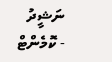ނަޝީދު
- ކޮމެންޓް